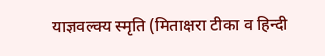याज्ञवल्क्य स्मृति (मिताक्षरा टीका व हिन्दी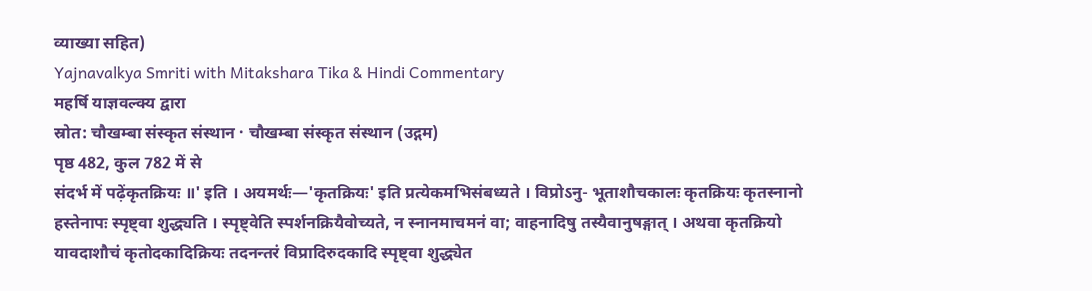व्याख्या सहित)
Yajnavalkya Smriti with Mitakshara Tika & Hindi Commentary
महर्षि याज्ञवल्क्य द्वारा
स्रोत: चौखम्बा संस्कृत संस्थान · चौखम्बा संस्कृत संस्थान (उद्गम)
पृष्ठ 482, कुल 782 में से
संदर्भ में पढ़ेंकृतक्रियः ॥' इति । अयमर्थः—'कृतक्रियः' इति प्रत्येकमभिसंबध्यते । विप्रोऽनु- भूताशौचकालः कृतक्रियः कृतस्नानो हस्तेनापः स्पृष्ट्वा शुद्ध्यति । स्पृष्ट्वेति स्पर्शनक्रियैवोच्यते, न स्नानमाचमनं वा; वाहनादिषु तस्यैवानुषङ्गात् । अथवा कृतक्रियो यावदाशौचं कृतोदकादिक्रियः तदनन्तरं विप्रादिरुदकादि स्पृष्ट्वा शुद्ध्येत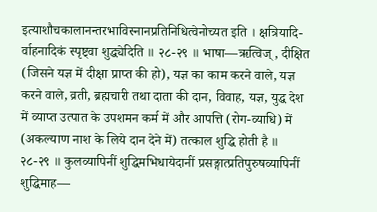इत्याशौचकालानन्तरभाविस्नानप्रतिनिधित्वेनोच्यत इति । क्षत्रियादि- र्वाहनादिकं स्पृष्ट्वा शुद्ध्येदिति ॥ २८-२९ ॥ भाषा—ऋत्विज्, दीक्षित (जिसने यज्ञ में दीक्षा प्राप्त की हो), यज्ञ का काम करने वाले, यज्ञ करने वाले, व्रती, ब्रह्मचारी तथा दाता की दान, विवाह, यज्ञ, युद्ध देश में व्याप्त उत्पात के उपशमन कर्म में और आपत्ति (रोग-व्याधि) में (अकल्याण नाश के लिये दान देने में) तत्काल शुद्धि होती है ॥ २८-२९ ॥ कुलव्यापिनीं शुद्धिमभिधायेदानीं प्रसङ्गात्प्रतिपुरुषव्यापिनीं शुद्धिमाह—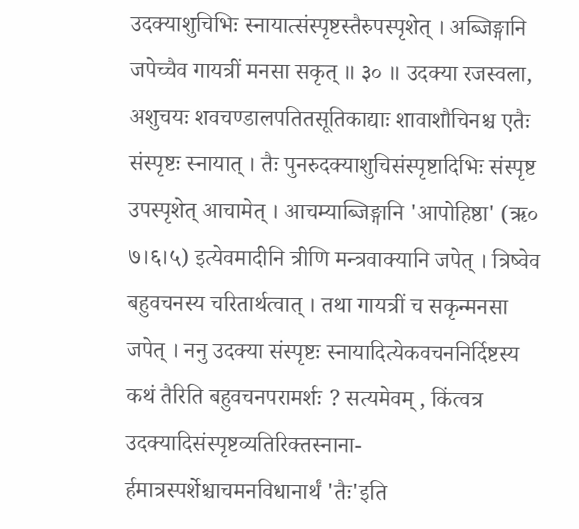उदक्याशुचिभिः स्नायात्संस्पृष्टस्तैरुपस्पृशेत् । अब्जिङ्गानि जपेच्चैव गायत्रीं मनसा सकृत् ॥ ३० ॥ उदक्या रजस्वला, अशुचयः शवचण्डालपतितसूतिकाद्याः शावाशौचिनश्च एतैः संस्पृष्टः स्नायात् । तैः पुनरुदक्याशुचिसंस्पृष्टादिभिः संस्पृष्ट उपस्पृशेत् आचामेत् । आचम्याब्जिङ्गानि 'आपोहिष्ठा' (ऋ० ७।६।५) इत्येवमादीनि त्रीणि मन्त्रवाक्यानि जपेत् । त्रिष्वेव बहुवचनस्य चरितार्थत्वात् । तथा गायत्रीं च सकृन्मनसा जपेत् । ननु उदक्या संस्पृष्टः स्नायादित्येकवचननिर्दिष्टस्य कथं तैरिति बहुवचनपरामर्शः ? सत्यमेवम् , किंत्वत्र उदक्यादिसंस्पृष्टव्यतिरिक्तस्नाना- र्हमात्रस्पर्शेश्चाचमनविधानार्थं 'तैः'इति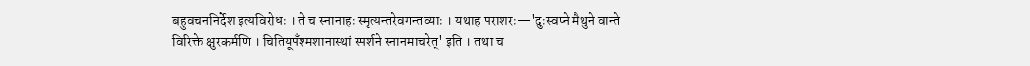बहुवचननिर्देश इत्यविरोधः । ते च स्नानाहः स्मृत्यन्तरेवगन्तव्याः । यथाह पराशरः—'दुःस्वप्ने मैथुने वान्ते विरिक्ते क्षुरकर्मणि । चितियूपँश्मशानास्थां स्पर्शने स्नानमाचरेत्' इति । तथा च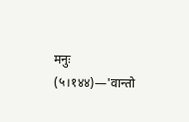मनुः (५।१४४)—'वान्तो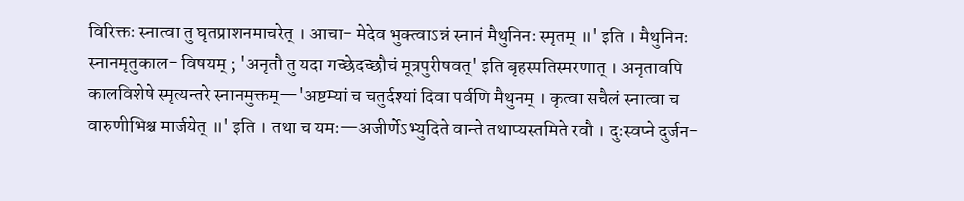विरिक्तः स्नात्वा तु घृतप्राशनमाचरेत् । आचा- मेदेव भुक्त्वाऽन्नं स्नानं मैथुनिनः स्मृतम् ॥' इति । मैथुनिनः स्नानमृतुकाल- विषयम् ; 'अनृतौ तु यदा गच्छेदच्छौचं मूत्रपुरीषवत्' इति बृहस्पतिस्मरणात् । अनृतावपि कालविशेषे स्मृत्यन्तरे स्नानमुक्तम्—'अष्टम्यां च चतुर्दश्यां दिवा पर्वणि मैथुनम् । कृत्वा सचैलं स्नात्वा च वारुणीभिश्च मार्जयेत् ॥' इति । तथा च यमः—अजीर्णेऽभ्युदिते वान्ते तथाप्यस्तमिते रवौ । दुःस्वप्ने दुर्जन-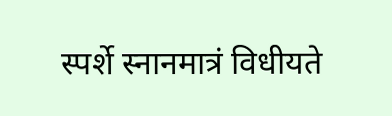स्पर्शे स्नानमात्रं विधीयते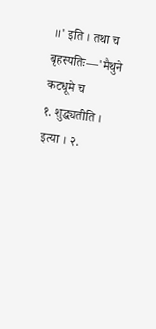॥' इति । तथा च बृहस्पतिः—'मैथुने कटधूमे च
१. शुद्ध्यतीति । इत्या । २.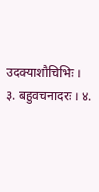उदक्याशौचिभिः । ३. बहुवचनादरः । ४.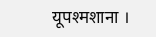यूपश्मशाना ।